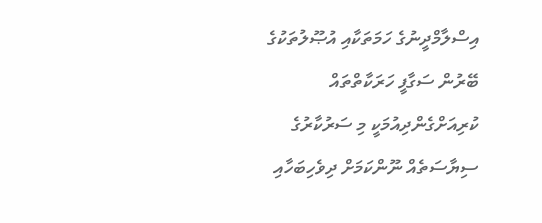އިސްލާމްދީނުގެ ހަމަތަކާއި އުޞޫލުތަކުގެ ބޭރުން ސަގާފީ ހަރަކާތްތައް ކުރިއަށްގެންދިއުމަކީ މި ސަރުކާރުގެ ސިޔާސަތެއް ނޫންކަމަށް ދިވެހިބަހާއި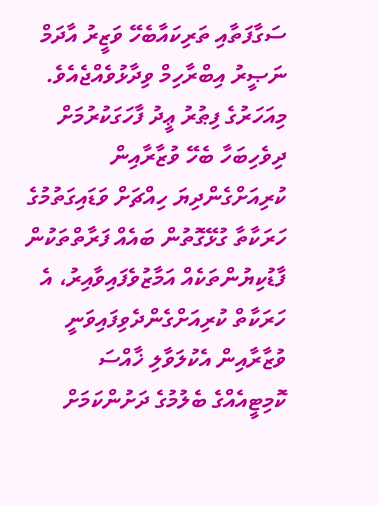ސަގާފަތާއި ތަރިކައާބެހޭ ވަޒީރު އާދަމް ނަޞީރު އިބްރާހިމް ވިދާޅުވެއްޖެއެވެ.
މިއަހަރުގެ ފިޠުރު ޢީދު ފާހަގަކުރުމަށް ދިވެހިބަހާ ބެހޭ ވުޒާރާއިން ކުރިއަށްގެންދިޔަ ހިއްޗަށް ވަޑައިގަތުމުގެ ހަރަކާތާ ގުޅޭގޮތުން ބައެއް ފަރާތްތަކުން ފާޑުކިޔުންތަކެއް އަމާޒުވެފައިވާއިރު، އެ ހަރަކާތް ކުރިއަށްގެންދެވިފައިވަނީ ވުޒާރާއިން އެކުލަވާލި ޚާއްސަ ކޮމިޓީއެއްގެ ބެލުމުގެ ދަށުންކަމަށް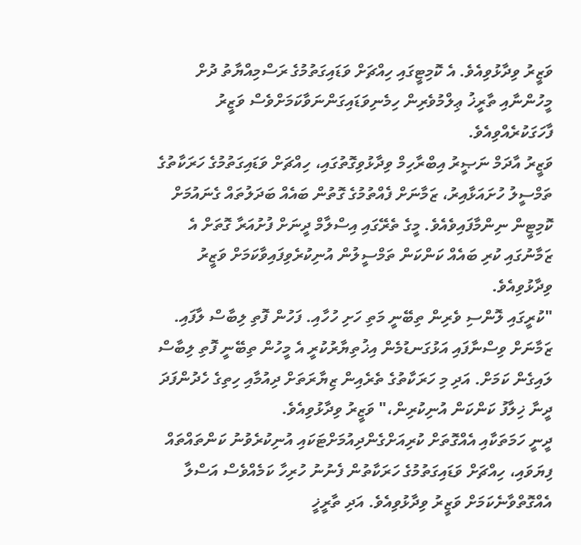ވަޒީރު ވިދާޅުވިއެވެ. އެ ކޮމިޓީގައި ހިއްޗަށް ވަޑައިގަތުމުގެ ރަސްމިއްޔާތު ދުށް މީހުންނާއި ތާރީޚު ޢިލްމުވެރިން ހިމެނިވަޑައިގަންނަވާކަމަށްވެސް ވަޒީރު ފާހަގަކުރެއްވިއެވެ.
ވަޒީރު އާދަމް ނަޞީރު އިބްރާހިމް ވިދާޅުވިގޮތުގައި، ހިއްޗަށް ވަޑައިގަތުމުގެ ހަރަކާތުގެ ތަމްސީލު ހުށައަޅާއިރު، ޒަމާނަށް ފެއްތުމުގެ ގޮތުން ބައެއް ބަދަލުތައް ގެނައުމަށް ކޮމިޓީން ނިންމާފައިވެއެވެ. މީގެ ތެރޭގައި އިސްލާމް ދީނަށް ފުށުއަރާ ގޮތަށް އެ ޒަމާނުގައި ކުރި ބައެއް ކަންކަން ތަމްސީލުން އުނިކުރެވިފައިވާކަމަށް ވަޒީރު ވިދާޅުވިއެވެ.
"ކުރީގައި ލޮންސި ވެރިން ތިބޭނީ މަތި ހަށި ހުހާއި. ފަހުން ފޮތި ލިބާސް ލާފައި. ޒަމާނަށް ވިސްނާފައި އަޅުގަނޑުމެން އިޚުތިޔާރުކުރީ އެ މީހުން ތިބޭނީ ފޮތި ލިބާސް ލައިގެން ކަމަށް. އަދި މި ހަރަކާތުގެ ތެރެއިން ޒިޔާރަތަށް ދިއުމާއި ހިތިގެ ހެދުންފަދަ ދީނާ ޚިލާފު ކަންކަން އުނިކުރިން،" ވަޒީރު ވިދާޅުވިއެވެ.
ދީނީ ހަމަތަކާއި އެއްގޮތަށް ކުރިއަށްގެންދިއުމަށްޓަކައި އުނިކުރެވުނު ކަންތައްތައް ފިޔަވައި، ހިއްޗަށް ވަޑައިގަތުމުގެ ހަރަކާތުން ފެނުނު ހުރިހާ ކަމެއްވެސް އަސްލާ އެއްގޮތްވާނެކަމަށް ވަޒީރު ވިދާޅުވިއެވެ. އަދި ތާރީޚީ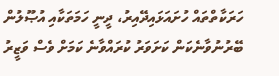ހަރަކާތްތައް ހުށައަޅައިދޭއިރު، ދީނީ ހަމަތަކާއި އުޞޫލުން ބޭރުނުވާނެކަން ކަށަވަރު ކުރައްވާނެ ކަމަށް ވެސް ވަޒީރު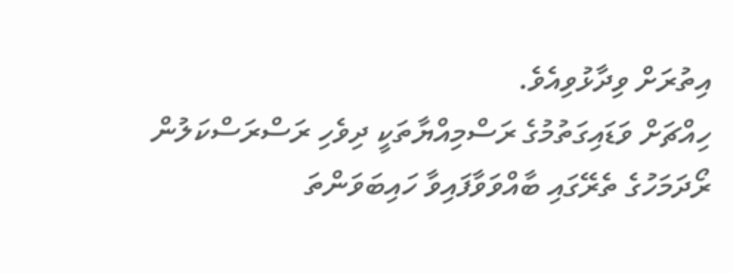އިތުރަށް ވިދާޅުވިއެވެ.
ހިއްޗަށް ވަޑައިގަތުމުގެ ރަސްމިއްޔާތަކީ ދިވެހި ރަސްރަސްކަލުން ރޯދަމަހުގެ ތެރޭގައި ބާއްވަވާފައިވާ ހައިބަވަންތަ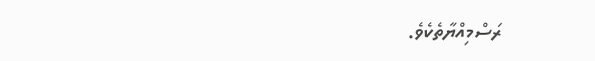ރަސްމިއްޔާތެކެވެ.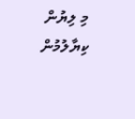މި ލިޔުން ކިޔާލުމުން